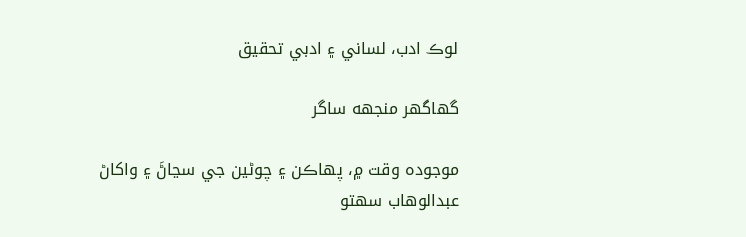لوڪ ادب، لساني ۽ ادبي تحقيق

گهاگهر منجهه ساگر

موجوده وقت ۾، پهاڪن ۽ چوڻين جي سڃاڻَ ۽ واکاڻ عبدالوهاب سهتو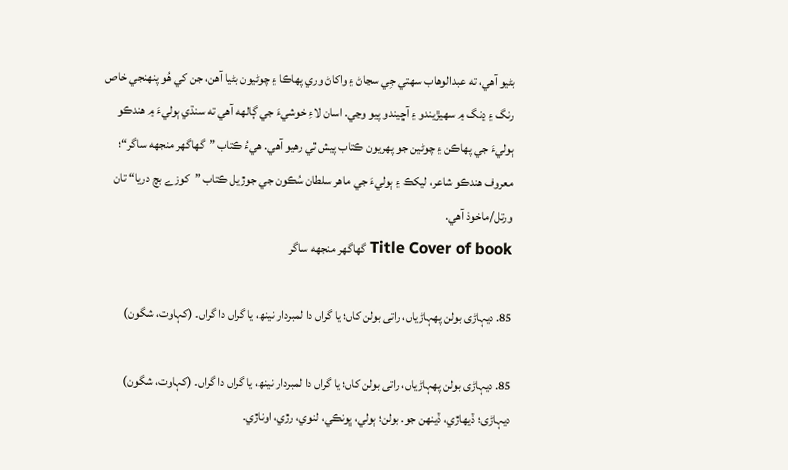بڻيو آهي، ته عبدالوهاب سهتي جِي سڃاڻ ۽ واکاڻ وري پهاڪا ۽ چوڻيون بڻيا آهن، جن کي هُو پنهنجي خاص رنگ ۽ ڍنگ ۾ سهيڙيندو ۽ آڇيندو پيو وڃي. اسان لاءِ خوشيءَ جي ڳالهه آهي ته سنڌي ٻوليءَ ۾ هندڪو ٻوليءَ جي پهاڪن ۽ چوڻين جو پهريون ڪتاب پيش ٿي رهيو آهي. هيءُ ڪتاب ”گهاگهر منجهه ساگر“؛ معروف هندڪو شاعر، ليکڪ ۽ ٻوليءَ جي ماهر سلطان سُڪون جي جوڙيل ڪتاب ”کوزے بچ دريا“ تان ورتل/ماخوذ آهي.
Title Cover of book گهاگهر منجهه ساگر

85. دیہاڑی بولن پھہاڑیاں، راتی بولن کاں؛ یا گراں دا لمبردار نینھ، یا گراں دا گراں۔ (کہاوت، شگون)

85. دیہاڑی بولن پھہاڑیاں، راتی بولن کاں؛ یا گراں دا لمبردار نینھ، یا گراں دا گراں۔ (کہاوت، شگون)
دیہاڑی؛ ڏيھاڙي، ڏينھن جو. بولن؛ ٻولي، ڀونڪي، لنوي، رڙي، اوناڙي.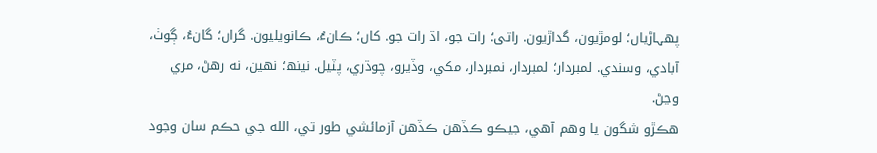پھہاڑیاں؛ لومڙيون، گداڙيون. راتی؛ رات جو، اڌ رات جو. کاں؛ ڪانءُ، ڪانويليون. گراں؛ گانءُ، ڳوٺ، آبادي، وسندي. لمبردار؛ لمبردار، نمبردار، مکي، وڏيرو، چوڌري، پٽيل. نینھ؛ نھين، نه رھڻ، مري وڃڻ.
ھڪڙو شگون يا وھم آھي، جيڪو ڪڏھن ڪڏھن آزمائشي طور تي، الله جي حڪم سان وجود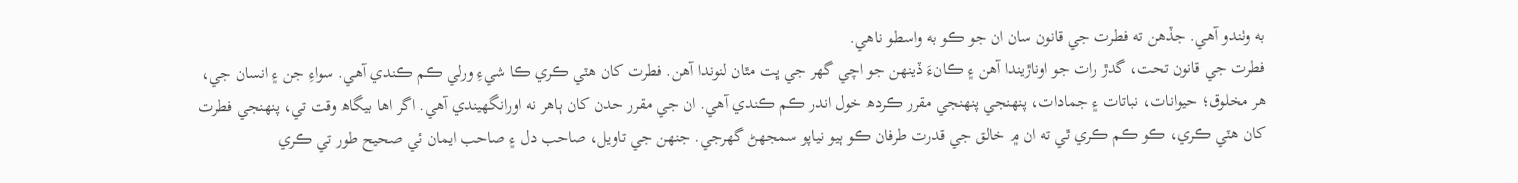به وٺندو آھي. جڏھن ته فطرت جي قانون سان ان جو ڪو به واسطو ناھي.
فطرت جي قانون تحت، گدڙ رات جو اوناڙيندا آھن ۽ ڪانءَ ڏينھن جو اچي گھر جي ڀت مٿان لنوندا آھن. فطرت کان ھٽي ڪري ڪا شيءِ ورلي ڪم ڪندي آھي. سواءِ جن ۽ انسان جي، ھر مخلوق؛ حيوانات، نباتات ۽ جمادات، پنھنجي پنھنجي مقرر ڪردھ خول اندر ڪم ڪندي آھي. ان جي مقرر حدن کان ٻاھر نه اورانگھيندي آھي. اگر اھا بيگاھ وقت تي، پنھنجي فطرت کان ھٽي ڪري، ڪو ڪم ڪري ٿي ته ان ۾ خالق جي قدرت طرفان ڪو ٻيو نياپو سمجھڻ گھرجي. جنھن جي تاويل، صاحب دل ۽ صاحب ايمان ئي صحيح طور تي ڪري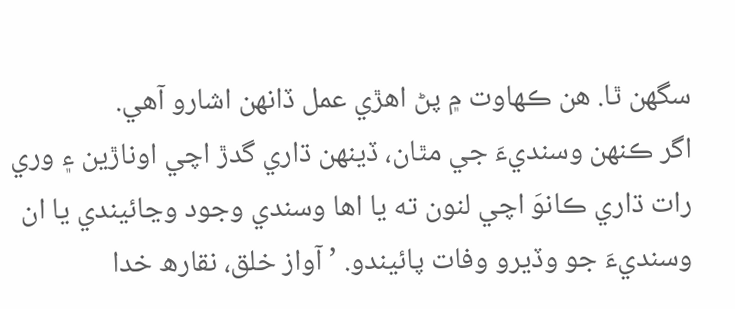سگھن ٿا. ھن ڪھاوت ۾ پڻ اھڙي عمل ڏانھن اشارو آھي.
اگر ڪنھن وسنديءَ جي مٿان، ڏينھن ڌاري گدڙ اچي اوناڙين ۽ وري رات ڌاري ڪانوَ اچي لنون ته يا اھا وسندي وجود وڃائيندي يا ان وسنديءَ جو وڏيرو وفات پائيندو. ’آواز خلق، نقارھ خدا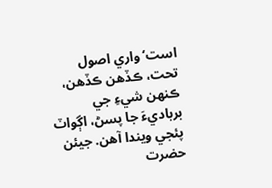است‘ واري اصول تحت، ڪڏھن ڪڏھن، ڪنھن شيءِ جي برباديءَ جا پسڻ، اڳواٽ پئجي ويندا آھن. جيئن حضرت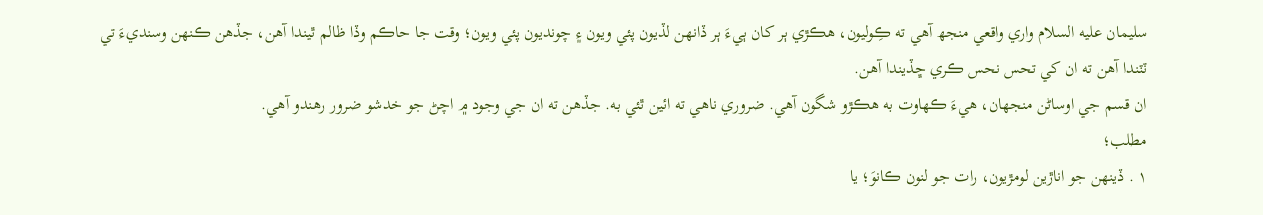سليمان عليه السلام واري واقعي منجھ آھي ته ڪِوليون، ھڪڙي ٻر کان ٻيءَ ٻر ڏانھن لڏيون پئي ويون ۽ چونديون پئي ويون؛ وقت جا حاڪم وڏا ظالم ٿيندا آھن، جڏھن ڪنھن وسنديءَ تي ٽٽندا آھن ته ان کي تحس نحس ڪري ڇڏيندا آھن.
ان قسم جي اوساڻن منجھان، ھيءَ ڪھاوت به ھڪڙو شگون آھي. ضروري ناھي ته ائين ٿئي به. جڏھن ته ان جي وجود ۾ اچڻ جو خدشو ضرور رھندو آھي.
مطلب؛
۱ . ڏينھن جو اناڙين لومڙيون، رات جو لنون ڪانوَ؛ يا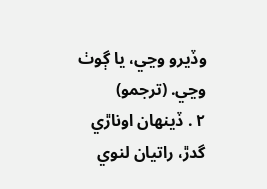وڏيرو وڃي، يا ڳوٺ وڃي. (ترجمو)
۲ . ڏينھان اوناڙي گدڙ، راتيان لنوي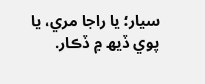سيار؛ يا راجا مري، يا پوي ڏيھ ۾ ڏڪار.